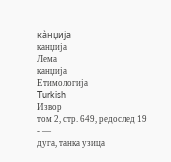ка̀нџија
канџија
Лема
канџија
Етимологија
Turkish
Извор
том 2, стр. 649, редослед 19
- —
дуга, танка узица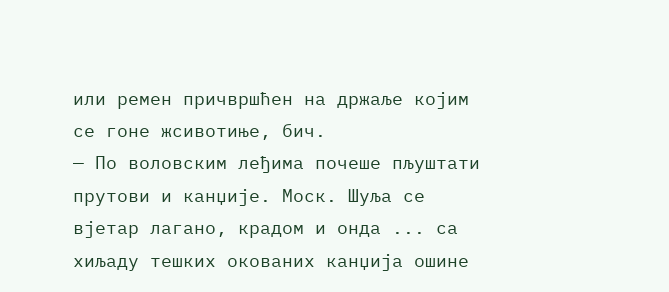или ремен причвршћен на држаље којим се гоне жсивотиње, бич.
— По воловским леђима почеше пљуштати прутови и канџије. Моск. Шуља се вјетар лагано, крадом и онда ... са хиљаду тешких окованих канџија ошине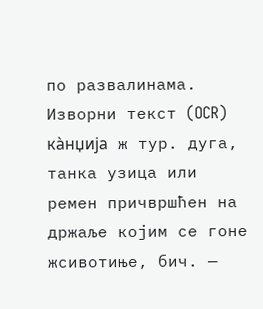по развалинама.
Изворни текст (OCR)
ка̀нџија ж тур. дуга, танка узица или ремен причвршћен на држаље којим се гоне жсивотиње, бич. —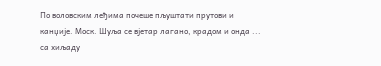По воловским леђима почеше пљуштати прутови и канџије. Моск. Шуља се вјетар лагано, крадом и онда ... са хиљаду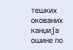тешких окованих канџија ошине по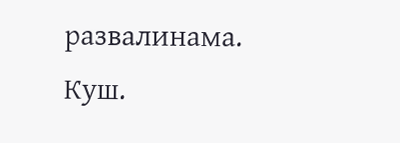развалинама. Куш.